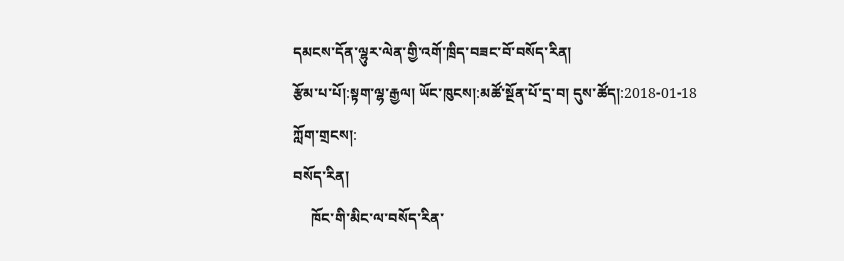དམངས་དོན་ལྷུར་ལེན་གྱི་འགོ་ཁྲིད་བཟང་བོ་བསོད་རིན།
རྩོམ་པ་པོ།:སྟག་ལྷ་རྒྱལ། ཡོང་ཁུངས།:མཚོ་སྔོན་པོ་དྲ་བ། དུས་ཚོད།:2018-01-18 ཀློག་གྲངས།:
བསོད་རིན།
     ཁོང་གི་མིང་ལ་བསོད་རིན་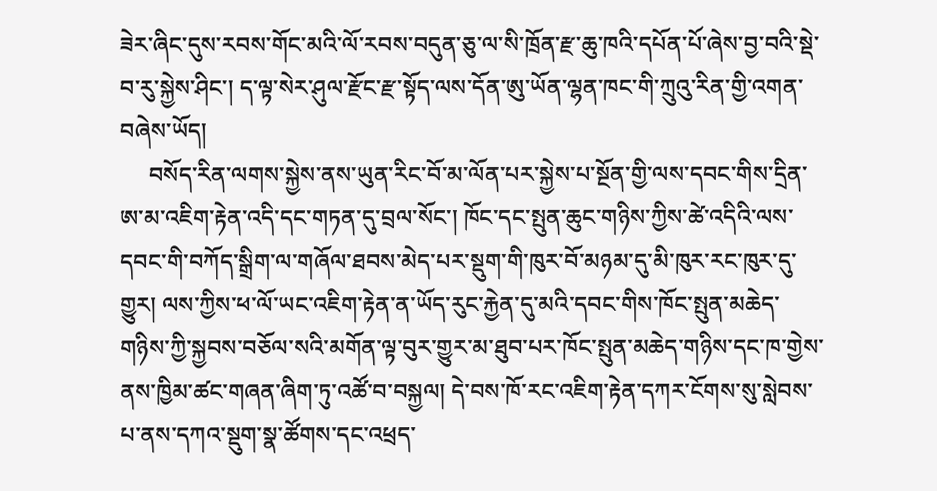ཟེར་ཞིང་དུས་རབས་གོང་མའི་ལོ་རབས་བདུན་ཅུ་ལ་སི་ཁྲོན་རྫ་ཆུ་ཁའི་དཔོན་པོ་ཞེས་བྱ་བའི་སྡེ་བ་རུ་སྐྱེས་ཤིང་། ད་ལྟ་སེར་ཤུལ་རྫོང་རྫ་སྟོད་ལས་དོན་ཨུ་ཡོན་ལྷན་ཁང་གི་ཀྲུའུ་རིན་གྱི་འགན་བཞེས་ཡོད།
     བསོད་རིན་ལགས་སྐྱེས་ནས་ཡུན་རིང་བོ་མ་ལོན་པར་སྐྱེས་པ་སྔོན་གྱི་ལས་དབང་གིས་དྲིན་ཨ་མ་འཇིག་རྟེན་འདི་དང་གཏན་དུ་བྲལ་སོང་། ཁོང་དང་སྤུན་ཆུང་གཉིས་ཀྱིས་ཚེ་འདིའི་ལས་དབང་གི་བཀོད་སྒྲིག་ལ་གཞོལ་ཐབས་མེད་པར་སྡུག་གི་ཁུར་བོ་མཉམ་དུ་མི་ཁུར་རང་ཁུར་དུ་གྱུར། ལས་ཀྱིས་ཕ་ལོ་ཡང་འཇིག་རྟེན་ན་ཡོད་རུང་རྐྱེན་དུ་མའི་དབང་གིས་ཁོང་སྤུན་མཆེད་གཉིས་ཀྱི་སྐྱབས་བཅོལ་སའི་མགོན་ལྟ་བུར་གྱུར་མ་ཐུབ་པར་ཁོང་སྤུན་མཆེད་གཉིས་དང་ཁ་གྱེས་ནས་ཁྱིམ་ཚང་གཞན་ཞིག་ཏུ་འཚོ་བ་བསྐྱལ། དེ་བས་ཁོ་རང་འཇིག་རྟེན་དཀར་ངོགས་སུ་སླེབས་པ་ནས་དཀའ་སྡུག་སྣ་ཚོགས་དང་འཕྲད་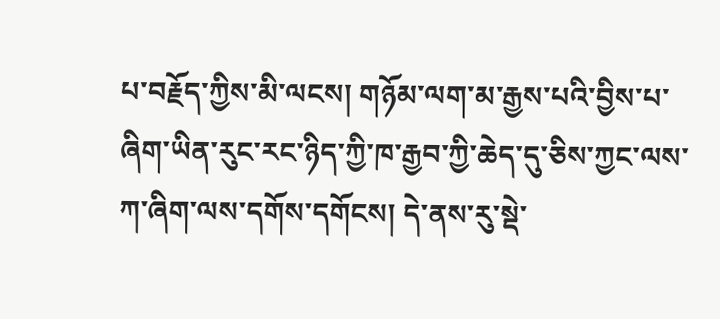པ་བརྗོད་ཀྱིས་མི་ལངས། གཉོམ་ལག་མ་རྒྱས་པའི་བྱིས་པ་ཞིག་ཡིན་རུང་རང་ཉིད་ཀྱི་ཁ་རྒྱབ་ཀྱི་ཆེད་དུ་ཅིས་ཀྱང་ལས་ཀ་ཞིག་ལས་དགོས་དགོངས། དེ་ནས་རུ་སྡེ་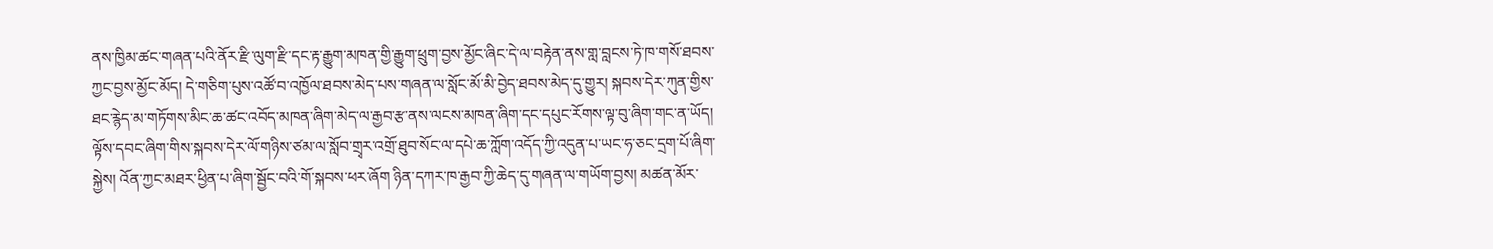ནས་ཁྱིམ་ཚང་གཞན་པའི་ནོར་རྫི་ལུག་རྫི་དང་རྟ་རྒྱུག་མཁན་གྱི་རྒྱུག་ཕྲུག་བྱས་མྱོང་ཞིང་དེ་ལ་བརྟེན་ནས་གླ་བླངས་ཏེ་ཁ་གསོ་ཐབས་ཀྱང་བྱས་མྱོང་མོད། དེ་གཅིག་པུས་འཚོ་བ་འཁྱོལ་ཐབས་མེད་པས་གཞན་ལ་སློང་མོ་མི་བྱེད་ཐབས་མེད་དུ་གྱུར། སྐབས་དེར་ཀུན་གྱིས་ཐང་རྙེད་མ་གཏོགས་མིང་ཆ་ཚང་འབོད་མཁན་ཞིག་མེད་ལ་རྒྱབ་རྩ་ནས་ལངས་མཁན་ཞིག་དང་དཔུང་རོགས་ལྟ་བུ་ཞིག་གང་ན་ཡོད། ལྟོས་དབང་ཞིག་གིས་སྐབས་དེར་ལོ་གཉིས་ཙམ་ལ་སློབ་གྲྭར་འགྲོ་ཐུབ་སོང་ལ་དཔེ་ཆ་ཀློག་འདོད་ཀྱི་འདུན་པ་ཡང་ཧ་ཅང་དྲག་པོ་ཞིག་སྐྱེས། འོན་ཀྱང་མཐར་ཕྱིན་པ་ཞིག་སྦྱོང་བའི་གོ་སྐབས་ཕར་ཞོག ཉིན་དཀར་ཁ་རྒྱབ་ཀྱི་ཆེད་དུ་གཞན་ལ་གཡོག་བྱས། མཚན་མོར་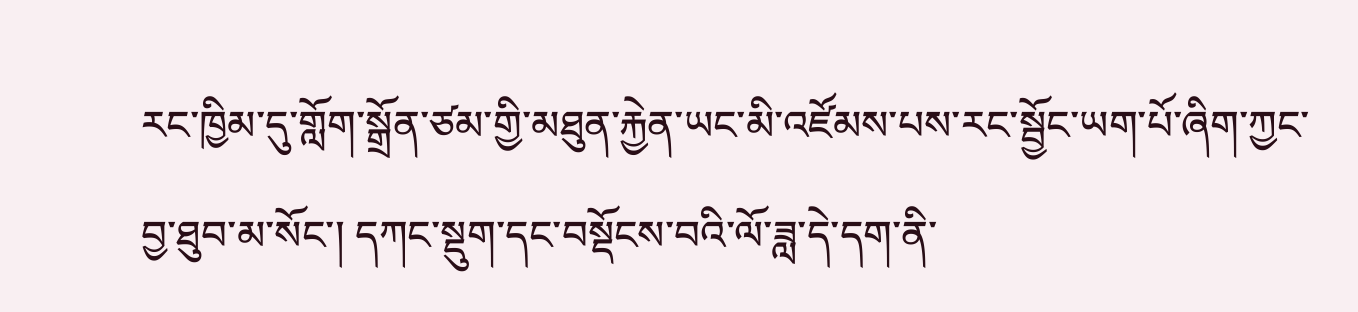རང་ཁྱིམ་དུ་གློག་སྒྲོན་ཙམ་གྱི་མཐུན་རྐྱེན་ཡང་མི་འཛོམས་པས་རང་སྦྱོང་ཡག་པོ་ཞིག་ཀྱང་བྱ་ཐུབ་མ་སོང་། དཀང་སྡུག་དང་བསྡོངས་བའི་ལོ་ཟླ་དེ་དག་ནི་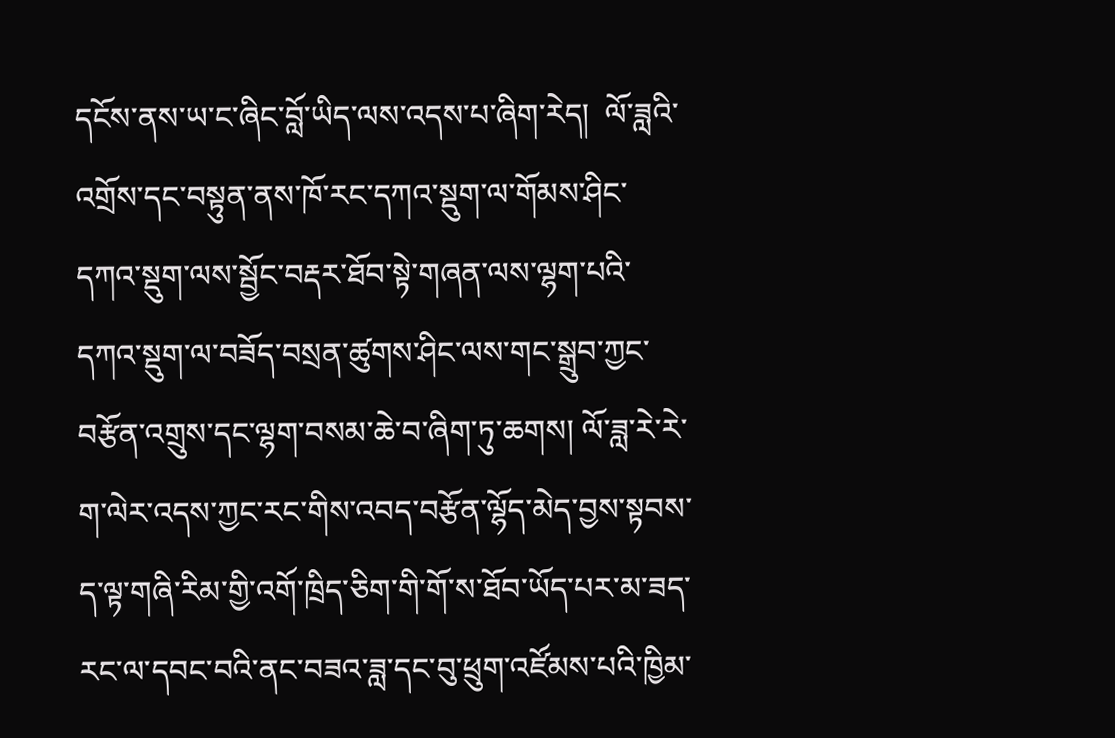དངོས་ནས་ཡ་ང་ཞིང་བློ་ཡིད་ལས་འདས་པ་ཞིག་རེད།  ལོ་ཟླའི་འགྲོས་དང་བསྟུན་ནས་ཁོ་རང་དཀའ་སྡུག་ལ་གོམས་ཤིང་དཀའ་སྡུག་ལས་སྦྱོང་བརྡར་ཐོབ་སྟེ་གཞན་ལས་ལྷག་པའི་དཀའ་སྡུག་ལ་བཟོད་བསྲན་ཚུགས་ཤིང་ལས་གང་སྒྲུབ་ཀྱང་བརྩོན་འགྲུས་དང་ལྷག་བསམ་ཆེ་བ་ཞིག་ཏུ་ཆགས། ལོ་ཟླ་རེ་རེ་ག་ལེར་འདས་ཀྱང་རང་གིས་འབད་བརྩོན་ལྷོད་མེད་བྱས་སྟབས་ད་ལྟ་གཞི་རིམ་གྱི་འགོ་ཁྲིད་ཅིག་གི་གོ་ས་ཐོབ་ཡོད་པར་མ་ཟད་རང་ལ་དབང་བའི་ནང་བཟའ་ཟླ་དང་བུ་ཕྲུག་འཛོམས་པའི་ཁྱིམ་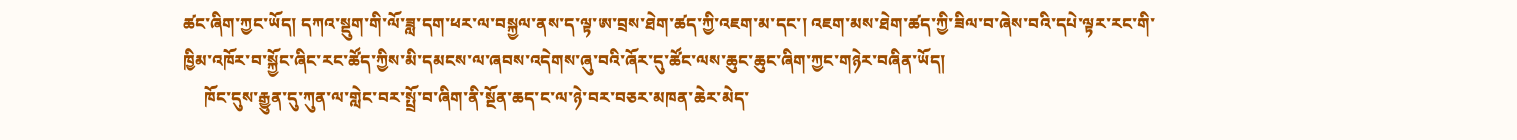ཚང་ཞིག་ཀྱང་ཡོད། དཀའ་སྡུག་གི་ལོ་ཟླ་དག་ཕར་ལ་བསྐྱལ་ནས་ད་ལྟ་ཨ་བྲས་ཐེག་ཚད་ཀྱི་འཇག་མ་དང་། འཇག་མས་ཐེག་ཚད་ཀྱི་ཟིལ་བ་ཞེས་བའི་དཔེ་ལྟར་རང་གི་ཁྱིམ་འཁོར་བ་སྐྱོང་ཞིང་རང་ཚོད་ཀྱིས་མི་དམངས་ལ་ཞབས་འདེགས་ཞུ་བའི་ཞོར་དུ་ཚོང་ལས་ཆུང་ཆུང་ཞིག་ཀྱང་གཉེར་བཞིན་ཡོད།
     ཁོང་དུས་རྒྱུན་དུ་ཀུན་ལ་གླེང་བར་སྤྲོ་བ་ཞིག་ནི་སྔོན་ཆད་ང་ལ་ཉེ་བར་བཅར་མཁན་ཆེར་མེད་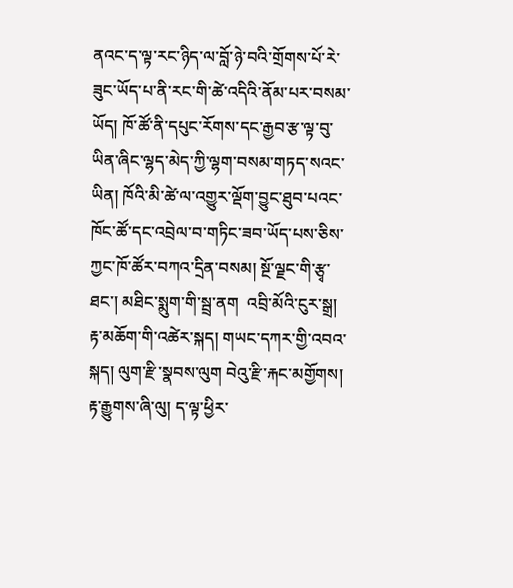ནའང་ད་ལྟ་རང་ཉིད་ལ་བློ་ཉེ་བའི་གྲོགས་པོ་རེ་ཟུང་ཡོད་པ་ནི་རང་གི་ཚེ་འདིའི་ནོམ་པར་བསམ་ཡོད། ཁོ་ཚོ་ནི་དཔུང་རོགས་དང་རྒྱབ་རྩ་ལྟ་བུ་ཡིན་ཞིང་ལྷད་མེད་ཀྱི་ལྷག་བསམ་གཏད་སའང་ཡིན། ཁོའི་མི་ཚེ་ལ་འགྱུར་ལྡོག་བྱུང་ཐུབ་པའང་ཁོང་ཚོ་དང་འབྲེལ་བ་གཏིང་ཟབ་ཡོད་པས་ཅིས་ཀྱང་ཁོ་ཚོར་བཀའ་དྲིན་བསམ། སྔོ་ལྗང་གི་རྩྭ་ཐང་། མཐིང་སྨུག་གི་སྦྲ་ནག  འབྲི་མོའི་ངུར་སྒྲ། རྟ་མཆོག་གི་འཚེར་སྐད། གཡང་དཀར་གྱི་འབའ་སྐད། ལུག་རྫི་སྣབས་ལུག བེའུ་རྫི་རྐང་མགྱོགས། རྟ་རྒྱུགས་ཞི་ལུ། ད་ལྟ་ཕྱིར་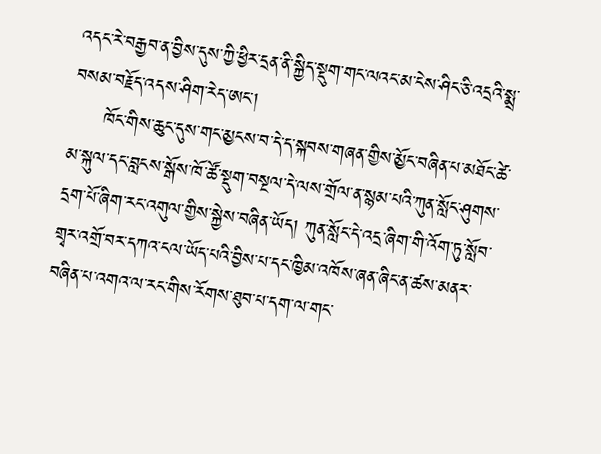འདང་རེ་བརྒྱབ་ན་བྱིས་དུས་ཀྱི་ཕྱིར་དྲན་ནི་སྐྱིད་སྡུག་གང་ལའང་མ་ངེས་ཤིང་ཅི་འདྲའི་སྨྲ་བསམ་བརྗོད་འདས་ཤིག་རེད་ཨང་།
     ཁོང་གིས་ཆུང་དུས་གང་མྱངས་བ་དེ་ད་སྐབས་གཞན་གྱིས་མྱོང་བཞིན་པ་མཐོང་ཚེ་མ་སྐུལ་དང་བླངས་སྒོས་ཁོ་ཚོ་སྡུག་བསྔལ་དེ་ལས་གྲོལ་ན་སྙམ་པའི་ཀུན་སློང་ཤུགས་དྲག་པོ་ཞིག་རང་འགུལ་གྱིས་སྐྱེས་བཞིན་ཡོད། ཀུན་སློང་དེ་འདྲ་ཞིག་གི་འོག་ཏུ་སློབ་གྲྭར་འགྲོ་བར་དཀའ་ངལ་ཡོད་པའི་བྱིས་པ་དང་ཁྱིམ་འཁོས་ཞན་ཞིང་ན་ཚས་མནར་བཞིན་པ་འགའ་ལ་རང་གིས་རོགས་ཐུབ་པ་དག་ལ་གང་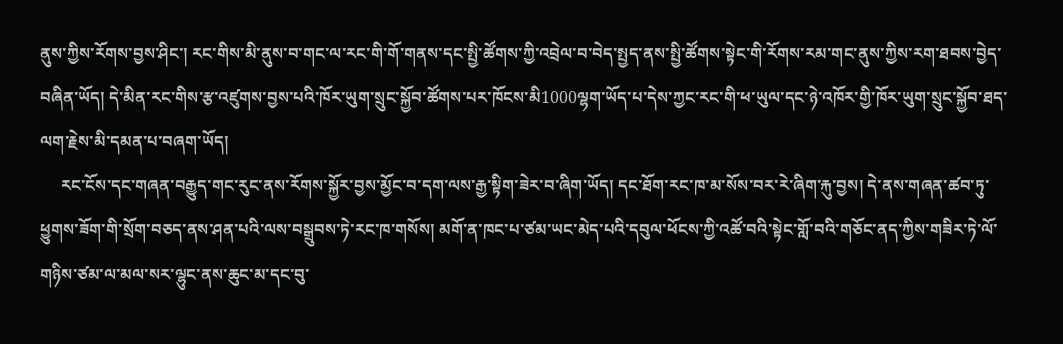ནུས་ཀྱིས་རོགས་བྱས་ཤིང་། རང་གིས་མི་ནུས་བ་གང་ལ་རང་གི་གོ་གནས་དང་སྤྱི་ཚོགས་ཀྱི་འབྲེལ་བ་བེད་སྤྱད་ནས་སྤྱི་ཚོགས་སྟེང་གི་རོགས་རམ་གང་ནུས་ཀྱིས་རག་ཐབས་བྱེད་བཞིན་ཡོད། དེ་མིན་རང་གིས་རྩ་འཛུགས་བྱས་པའི་ཁོར་ཡུག་སྲུང་སྐྱོབ་ཚོགས་པར་ཁོངས་མི1000ལྷག་ཡོད་པ་དེས་ཀྱང་རང་གི་ཕ་ཡུལ་དང་ཉེ་འཁོར་གྱི་ཁོར་ཡུག་སྲུང་སྐྱོབ་ཐད་ལག་རྗེས་མི་དམན་པ་བཞག་ཡོད།
     རང་ངོས་དང་གཞན་བརྒྱུད་གང་རུང་ནས་རོགས་སྐྱོར་བྱས་མྱོང་བ་དག་ལས་རྒྱ་སྟིག་ཟེར་བ་ཞིག་ཡོད། དང་ཐོག་རང་ཁ་མ་སོས་བར་རེ་ཞིག་རྐུ་བྱས། དེ་ནས་གཞན་ཚབ་ཏུ་ཕྱུགས་ཟོག་གི་སྲོག་བཅད་ནས་ཤན་པའི་ལས་བསྒྲུབས་ཏེ་རང་ཁ་གསོས། མགོ་ན་ཁང་པ་ཙམ་ཡང་མེད་པའི་དབུལ་ཕོངས་ཀྱི་འཚོ་བའི་སྟེང་གློ་བའི་གཅོང་ནད་ཀྱིས་གཟིར་ཏེ་ལོ་གཉིས་ཙམ་ལ་མལ་སར་ལྷུང་ནས་ཆུང་མ་དང་བུ་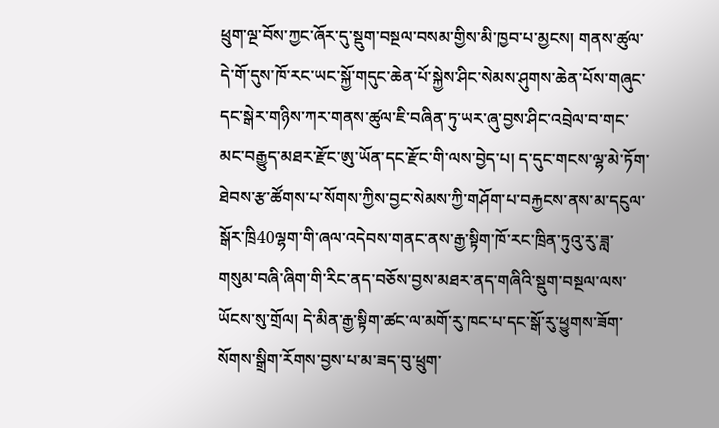ཕྲུག་ལྔ་བོས་ཀྱང་ཞོར་དུ་སྡུག་བསྔལ་བསམ་གྱིས་མི་ཁྱབ་པ་མྱངས། གནས་ཚུལ་དེ་གོ་དུས་ཁོ་རང་ཡང་སྐྱོ་གདུང་ཆེན་པོ་སྐྱེས་ཤིང་སེམས་ཤུགས་ཆེན་པོས་གཞུང་དང་སྒེར་གཉིས་ཀར་གནས་ཚུལ་ཇི་བཞིན་ཏུ་ཡར་ཞུ་བྱས་ཤིང་འབྲེལ་བ་གང་མང་བརྒྱུད་མཐར་རྫོང་ཨུ་ཡོན་དང་རྫོང་གི་ལས་བྱེད་པ། ད་དུང་གངས་ལྷ་མེ་ཏོག་ཐེབས་རྩ་ཚོགས་པ་སོགས་ཀྱིས་བྱང་སེམས་ཀྱི་གཤོག་པ་བརྐྱངས་ནས་མ་དངུལ་སྒོར་ཁྲི40ལྷག་གི་ཞལ་འདེབས་གནང་ནས་རྒྱ་སྟིག་ཁོ་རང་ཁྲིན་ཏུའུ་རུ་ཟླ་གསུམ་བཞི་ཞིག་གི་རིང་ནད་བཅོས་བྱས་མཐར་ནད་གཞིའི་སྡུག་བསྔལ་ལས་ཡོངས་སུ་གྲོལ། དེ་མིན་རྒྱ་སྟིག་ཚང་ལ་མགོ་རུ་ཁང་པ་དང་སྒོ་རུ་ཕྱུགས་ཟོག་སོགས་སྒྲིག་རོགས་བྱས་པ་མ་ཟད་བུ་ཕྲུག་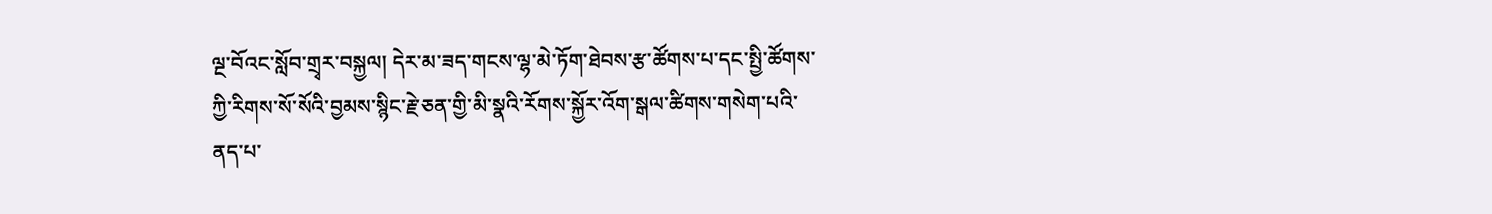ལྔ་བོའང་སློབ་གྲྭར་བསྐྱལ། དེར་མ་ཟད་གངས་ལྷ་མེ་ཏོག་ཐེབས་རྩ་ཚོགས་པ་དང་སྤྱི་ཚོགས་ཀྱི་རིགས་སོ་སོའི་བྱམས་སྙིང་རྗེ་ཅན་གྱི་མི་སྣའི་རོགས་སྐྱོར་འོག་སྒལ་ཚིགས་གསེག་པའི་ནད་པ་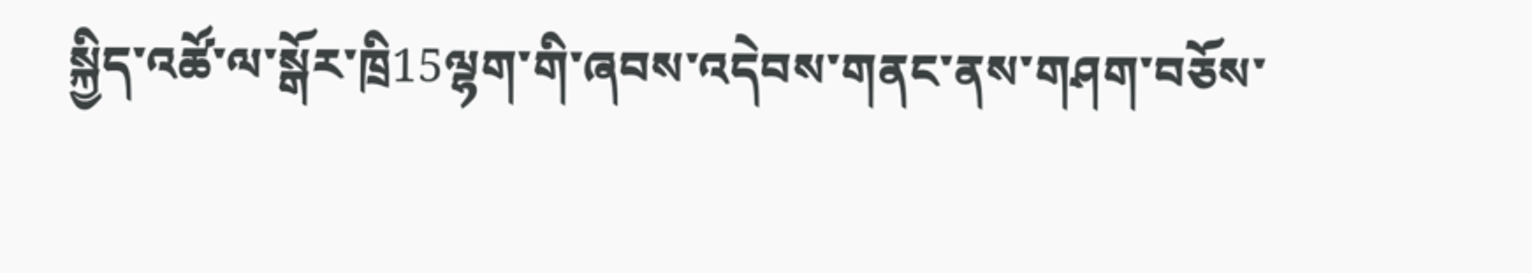སྐྱིད་འཚོ་ལ་སྒོར་ཁྲི15ལྷག་གི་ཞབས་འདེབས་གནང་ནས་གཤག་བཅོས་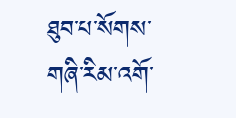ཐུབ་པ་སོགས་གཞི་རིམ་འགོ་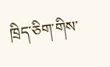ཁྲིད་ཅིག་གིས་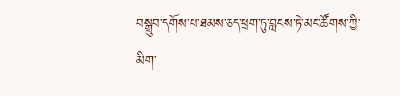བསྒྲུབ་དགོས་པ་ཐམས་ཅད་ཕྲག་ཏུ་བླངས་ཏེ་མང་ཚོགས་ཀྱི་མིག་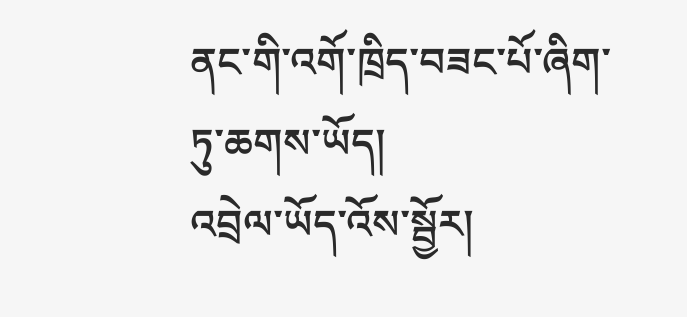ནང་གི་འགོ་ཁྲིད་བཟང་པོ་ཞིག་ཏུ་ཆགས་ཡོད།
འབྲེལ་ཡོད་འོས་སྦྱོར།